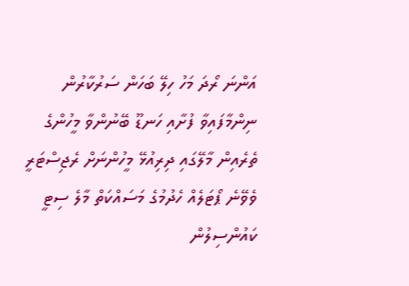އަންނަ ރޯދަ މަހު ހިލޭ ބަހަން ސަރުކާރުން ނިންމާފައިވާ ފުށާއި ހަނޑޫ ބޭނުންވާ މީހުންގެ ތެރެއިން މާލޭގައި ދިރިއުޅޭ މީހުންނަށް ރެޖިސްޓަރީ ވެވޭނެ ޕޯޓަލެއް ހެދުމުގެ މަސައްކަތް މާލެ ސިޓީ ކައުންސިލުން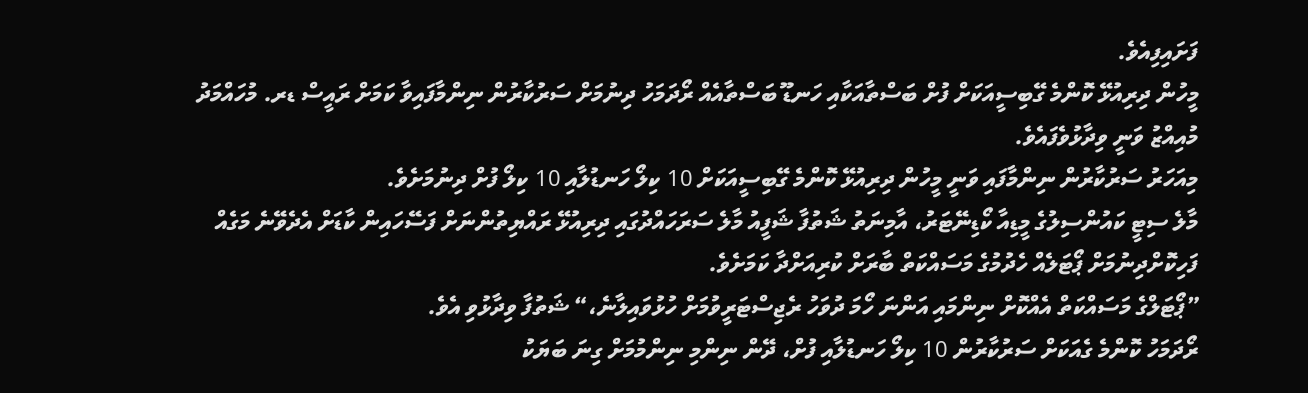ފަށައިފިއެވެ.
މީހުން ދިރިއުޅޭ ކޮންމެ ގޭބިސީއަކަށް ފުށް ބަސްތާއަކާއި ހަނޑޫ ބަސްތާއެއް ރޯދަމަހު ދިނުމަށް ސަރުކާރުން ނިންމާފައިވާ ކަމަށް ރައީސް ޑރ. މުހައްމަދު މުއިއްޒު ވަނީ ވިދާޅުވެފައެވެ.
މިއަހަރު ސަރުކާރުން ނިންމާފައި ވަނީ މީހުން ދިރިއުޅޭ ކޮންމެ ގޭބިސީއަކަށް 10 ކިލޯ ހަނޑުލާއި 10 ކިލޯ ފުށް ދިނުމަށެވެ.
މާލެ ސިޓީ ކައުންސިލުގެ މީޑިއާ ކޯޑިނޭޓަރު، އާމިނަތު ޝަތުފާ ޝަފީއު މާލެ ސަރަހައްދުގައި ދިރިއުޅޭ ރައްޔިތުންނަށް ފަސޭހައިން ކާޑަށް އެދެވޭނެ މަގެއް ފަހިކޮށްދިނުމަށް ޕޯޓަލެއް ހެދުމުގެ މަސައްކަތް ބާރަށް ކުރިއަށްދާ ކަމަށެވެ.
”ޕޯޓަލްގެ މަސައްކަތް އެއްކޮށް ނިންމައި އަންނަ ހޯމަ ދުވަހު ރެޖިސްޓަރީވުމަށް ހުޅުވައިލާނެ،“ ޝަތުފާ ވިދާޅުވި އެވެ.
ރޯދަމަހު ކޮންމެ ގެއަކަށް ސަރުކާރުން 10 ކިލޯ ހަނޑުލާއި ފުށް، ދޭން ނިންމި ނިންމުމަށް ގިނަ ބަޔަކު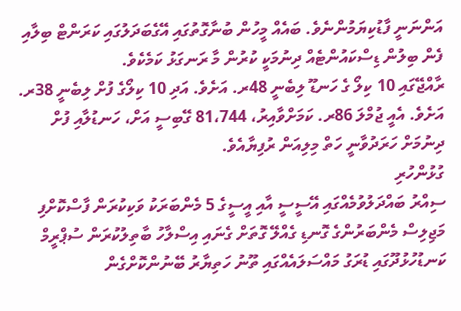އަންނަނީ ފާޑުކިޔަމުންނެވެ. ބައެއް މީހުން ބުނާގޮތުގައި އޭގެބަދަލުގައި ކަރަންޓް ބިލާއި ފެން ބިލުން ޑިސްކައުންޓެއް ދިނުމަކީ ކުރުން މާ ރަނގަޅު ކަމެކެވެ.
ރާއްޖޭގައި 10 ކިލޯ ގެ ހަނޑޫ ލިބެނީ 48ރ. އަށެވެ. އަދި 10 ކިލޯގެ ފުށް ލިބެނީ 38ރ. އަށެވެ. އެއީ ޖުމްލަ 86ރ. ކަމަށްވާއިރު، 81،744 ގޭބިސީ އަށް، ހަނޑުލާއި ފުށް ދިނުމަށް ހަރަދުވާނީ ހަތް މިލިއަން ރުފިޔާއެވެ.
ގުޅުންހުރި
ސިއްރު ބައްދަލުވުމެއްގައި އޭސީސީ އާއި އީސީގެ 5 މެންބަރަކު ވަކިކުރަން ފާސްކޮށްފި
މަޖިލިސް މެންބަރުންގެ ގޮނޑި ގެއްލޭ ގޮތަށް ގެނައި އިސްލާހު ބާތިލުކުރަން ސުޕްރީމް
ކަނޑުހުޅުދޫގައި ޑުރަގު މައްސަލައެއްގައި ތޫނު ހަތިޔާރު ބޭނުންކޮށްގެން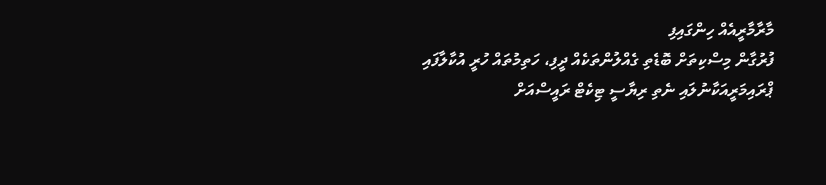މާރާމާރީއެއް ހިންގައިފި
ފުރުގާން މިސްކިތަށް ބޮޑެތި ގެއްލުންތަކެއް ދީފި، ހަތިމުތައް ހުރީ އުކާލާފައި
ޕްރައިމަރީއަކާނުލައި ނެތި ރިޔާސީ ޓިކެޓް ރައީސްއަށް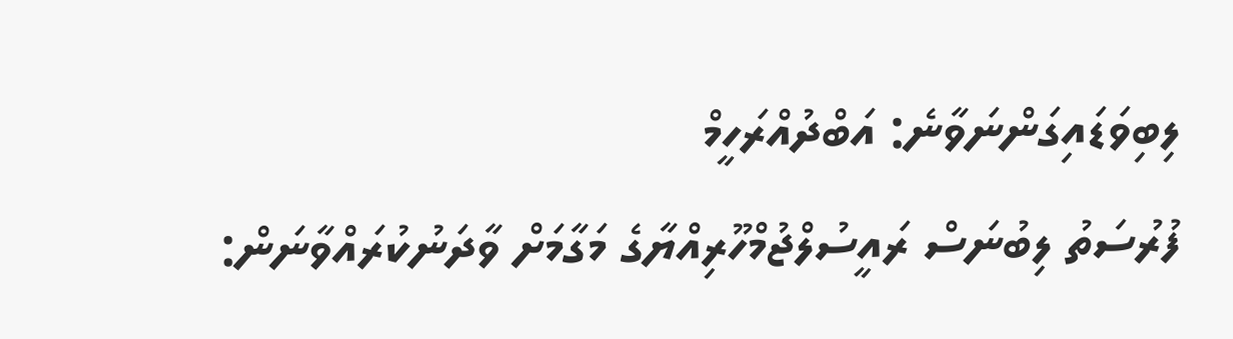ލިބިވަޑައިގަންނަވާނެ: އަބްދުއްރަހީމް
ފުރުސަތު ލިބުނަސް ރައީސުލްޖުމްހޫރިއްޔާގެ މަގާމަށް ވާދަނުކުރައްވާނަން: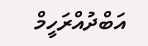އަބްދުއްރަހީމް